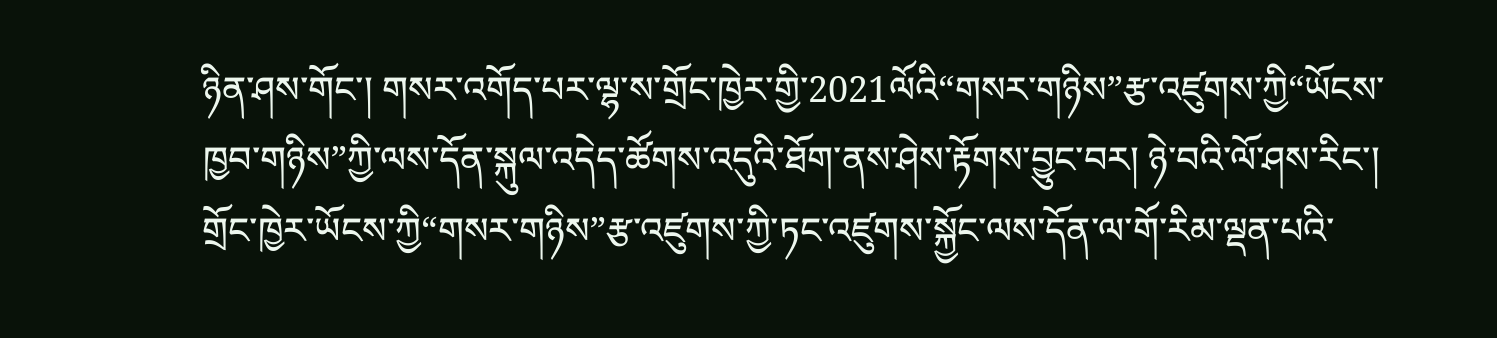ཉིན་ཤས་གོང་། གསར་འགོད་པར་ལྷ་ས་གྲོང་ཁྱེར་གྱི་2021ལོའི“གསར་གཉིས”རྩ་འཛུགས་ཀྱི“ཡོངས་ཁྱབ་གཉིས”ཀྱི་ལས་དོན་སྐུལ་འདེད་ཚོགས་འདུའི་ཐོག་ནས་ཤེས་རྟོགས་བྱུང་བར། ཉེ་བའི་ལོ་ཤས་རིང་། གྲོང་ཁྱེར་ཡོངས་ཀྱི“གསར་གཉིས”རྩ་འཛུགས་ཀྱི་ཏང་འཛུགས་སྐྱོང་ལས་དོན་ལ་གོ་རིམ་ལྡན་པའི་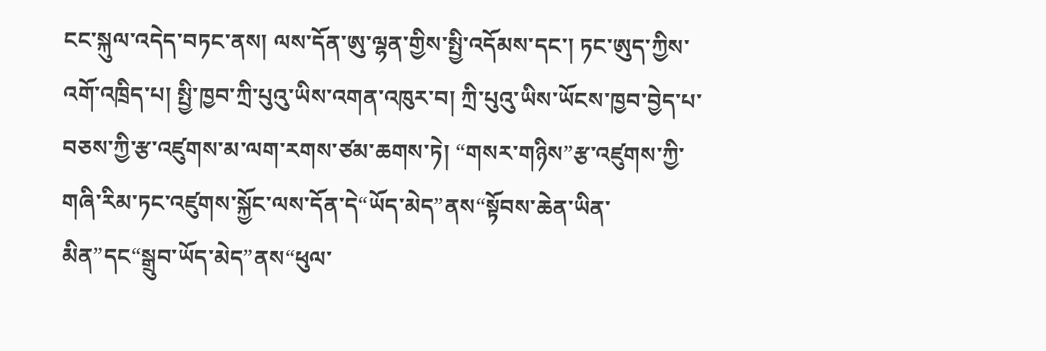ངང་སྐུལ་འདེད་བཏང་ནས། ལས་དོན་ཨུ་ལྷན་གྱིས་སྤྱི་འདོམས་དང་། ཏང་ཨུད་ཀྱིས་འགོ་འཁྲིད་པ། སྤྱི་ཁྱབ་ཀྲི་པུའུ་ཡིས་འགན་འཁུར་བ། ཀྲི་པུའུ་ཡིས་ཡོངས་ཁྱབ་བྱེད་པ་བཅས་ཀྱི་རྩ་འཛུགས་མ་ལག་རགས་ཙམ་ཆགས་ཏེ། “གསར་གཉིས”རྩ་འཛུགས་ཀྱི་གཞི་རིམ་ཏང་འཛུགས་སྐྱོང་ལས་དོན་དེ“ཡོད་མེད”ནས“སྟོབས་ཆེན་ཡིན་མིན”དང“སྒྲུབ་ཡོད་མེད”ནས“ཕུལ་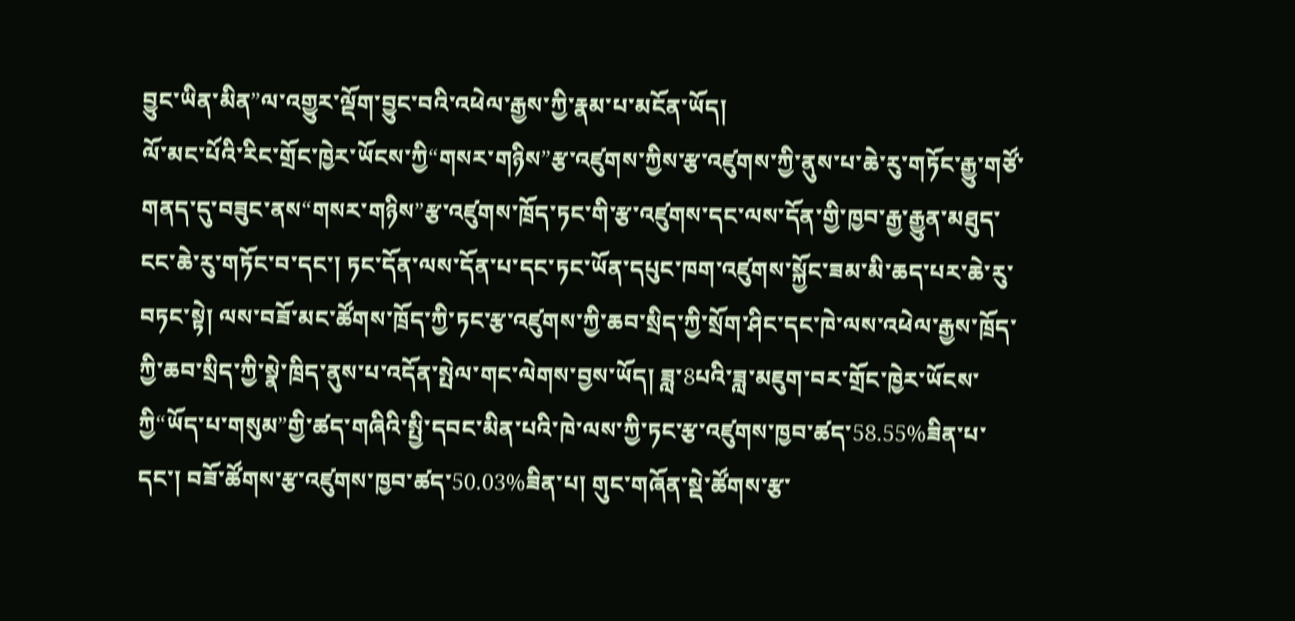བྱུང་ཡིན་མིན”ལ་འགྱུར་ལྡོག་བྱུང་བའི་འཕེལ་རྒྱས་ཀྱི་རྣམ་པ་མངོན་ཡོད།
ལོ་མང་པོའི་རིང་གྲོང་ཁྱེར་ཡོངས་ཀྱི“གསར་གཉིས”རྩ་འཛུགས་ཀྱིས་རྩ་འཛུགས་ཀྱི་ནུས་པ་ཆེ་རུ་གཏོང་རྒྱུ་གཙོ་གནད་དུ་བཟུང་ནས“གསར་གཉིས”རྩ་འཛུགས་ཁྲོད་ཏང་གི་རྩ་འཛུགས་དང་ལས་དོན་གྱི་ཁྱབ་རྒྱ་རྒྱུན་མཐུད་ངང་ཆེ་རུ་གཏོང་བ་དང་། ཏང་དོན་ལས་དོན་པ་དང་ཏང་ཡོན་དཔུང་ཁག་འཛུགས་སྐྱོང་ཟམ་མི་ཆད་པར་ཆེ་རུ་བཏང་སྟེ། ལས་བཟོ་མང་ཚོགས་ཁྲོད་ཀྱི་ཏང་རྩ་འཛུགས་ཀྱི་ཆབ་སྲིད་ཀྱི་སྲོག་ཤིང་དང་ཁེ་ལས་འཕེལ་རྒྱས་ཁྲོད་ཀྱི་ཆབ་སྲིད་ཀྱི་སྣེ་ཁྲིད་ནུས་པ་འདོན་སྤེལ་གང་ལེགས་བྱས་ཡོད། ཟླ་8པའི་ཟླ་མཇུག་བར་གྲོང་ཁྱེར་ཡོངས་ཀྱི“ཡོད་པ་གསུམ”གྱི་ཚད་གཞིའི་སྤྱི་དབང་མིན་པའི་ཁེ་ལས་ཀྱི་ཏང་རྩ་འཛུགས་ཁྱབ་ཚད་58.55%ཟིན་པ་དང་། བཟོ་ཚོགས་རྩ་འཛུགས་ཁྱབ་ཚད་50.03%ཟིན་པ། གུང་གཞོན་སྡེ་ཚོགས་རྩ་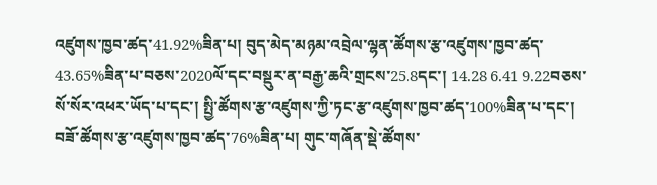འཛུགས་ཁྱབ་ཚད་41.92%ཟིན་པ། བུད་མེད་མཉམ་འབྲེལ་ལྷན་ཚོགས་རྩ་འཛུགས་ཁྱབ་ཚད་43.65%ཟིན་པ་བཅས་2020ལོ་དང་བསྡུར་ན་བརྒྱ་ཆའི་གྲངས་25.8དང་། 14.28 6.41 9.22བཅས་སོ་སོར་འཕར་ཡོད་པ་དང་། སྤྱི་ཚོགས་རྩ་འཛུགས་ཀྱི་ཏང་རྩ་འཛུགས་ཁྱབ་ཚད་100%ཟིན་པ་དང་། བཟོ་ཚོགས་རྩ་འཛུགས་ཁྱབ་ཚད་76%ཟིན་པ། གུང་གཞོན་སྡེ་ཚོགས་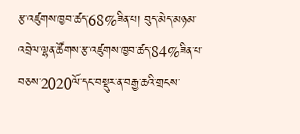རྩ་འཛུགས་ཁྱབ་ཚད་68%ཟིན་པ། བུད་མེད་མཉམ་འབྲེལ་ལྷན་ཚོགས་རྩ་འཛུགས་ཁྱབ་ཚད་84%ཟིན་པ་བཅས་2020ལོ་དང་བསྡུར་ན་བརྒྱ་ཆའི་གྲངས་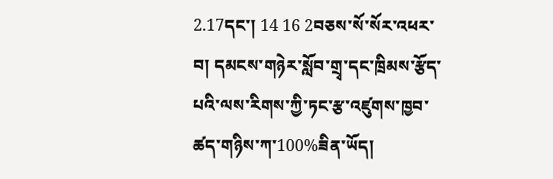2.17དང་། 14 16 2བཅས་སོ་སོར་འཕར་བ། དམངས་གཉེར་སློབ་གྲྭ་དང་ཁྲིམས་རྩོད་པའི་ལས་རིགས་ཀྱི་ཏང་རྩ་འཛུགས་ཁྱབ་ཚད་གཉིས་ཀ་100%ཟིན་ཡོད།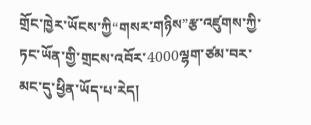གྲོང་ཁྱེར་ཡོངས་ཀྱི“གསར་གཉིས”རྩ་འཛུགས་ཀྱི་ཏང་ཡོན་གྱི་གྲངས་འབོར་4000ལྷག་ཙམ་བར་མང་དུ་ཕྱིན་ཡོད་པ་རེད།